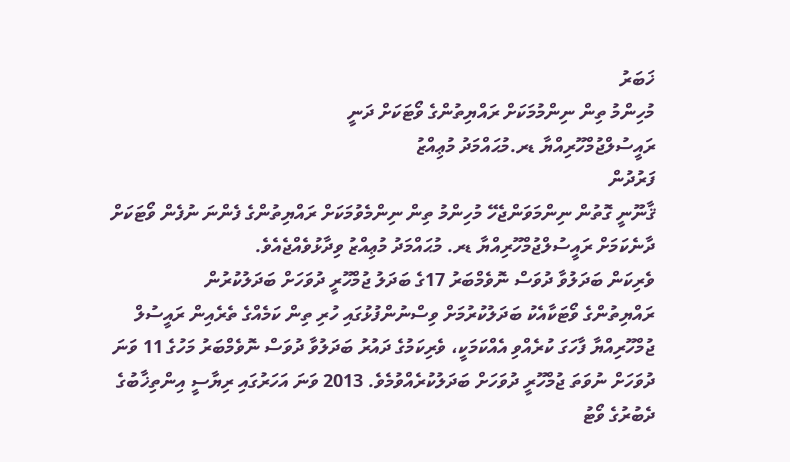ޚަބަރު
މުހިންމު ތިން ނިންމުމަކަށް ރައްޔިތުންގެ ވޯޓަކަށް ދަނީ
ރައީސުލްޖުމްހޫރިއްޔާ ޑރ.މުޙައްމަދު މުޢިއްޒު
ފަރުދުން
ޤާނޫނީ ގޮތުން ނިންމަވަންޖެހޭ މުހިންމު ތިން ނިންމެވުމަކަށް ރައްޔިތުންގެ ފެންނަ ނުފެން ވޯޓަކަށް ދާނެކަމަށް ރައީސުލްޖުމްހޫރިއްޔާ ޑރ. މުޙައްމަދު މުޢިއްޒު ވިދާޅުވެއްޖެއެވެ.
ވެރިކަން ބަދަލުވާ ދުވަސް ނޮވެމްބަރު 17ގެ ބަދަލު ޖުމްހޫރީ ދުވަހަށް ބަދަލުކުރުން
ރައްޔިތުންގެ ވޯޓަކާއެކު ބަދަލުކުރުމަށް ވިސްނުންފުޅުގައި ހުރި ތިން ކަމެއްގެ ތެރެއިން ރައީސުލް ޖުމްހޫރިއްޔާ ފާހަގަ ކުރެއްވި އެއްކަމަކީ، ވެރިކަމުގެ ދައުރު ބަދަލުވާ ދުވަސް ނޮވެމްބަރު މަހުގެ 11 ވަނަ ދުވަހަށް ނުވަތަ ޖުމްހޫރީ ދުވަހަށް ބަދަލުކުރެއްވުމެވެ. 2013 ވަނަ އަހަރުގައި ރިޔާސީ އިންތިޚާބުގެ ދެބުރުގެ ވޯޓު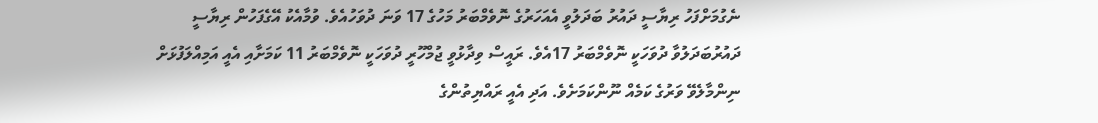ނެގުމަށްފަހު ރިޔާސީ ދައުރު ބަދަލުވީ އެއަހަރުގެ ނޮވެމްބަރު މަހުގެ 17 ވަނަ ދުވަހުއެވެ. ވުމާއެކު އޭގެފަހުން ރިޔާސީ ދައުރުބަދަލުވާ ދުވަހަކީ ނޮވެމްބަރު 17އެވެ. ރައީސް ވިދާޅުވީ ޖުމްހޫރީ ދުވަހަކީ ނޮވެމްބަރު 11 ކަމަށާއި އެއީ އަމިއްލަފުޅަށް ނިންމާލެވޭ ވަރުގެ ކަމެއް ނޫންކަމަށެވެ. އަދި އެއީ ރައްޔިތުންގެ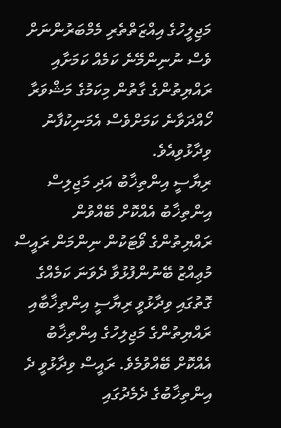މަޖިލީހުގެ އިއްޒަތްތެރި މެމްބަރުންނަށް ވެސް ނުނިންމޭނެ ކަމެއް ކަމަށާއި ރައްޔިތުންގެ ގާތުން މިކަމުގެ މަޝްވަރާ ހޯއްދަވާނެ ކަމަށްވެސް އެމަނިކުފާނު ވިދާޅުވިއެވެ.
ރިޔާސީ އިންތިޚާބު އަދި މަޖިލިސް އިންތިޚާބު އެއްކޮށް ބޭއްވުން
ރައްޔިތުންގެ ވޯޓަކުން ނިންމަން ރައީސް މުޢިއްޒު ބޭނުންފުޅުވާ ދެވަނަ ކަމެއްގެ ގޮތުގައި ވިދާޅުވީ ރިޔާސީ އިންތިޚާބާއި ރައްޔިތުންގެ މަޖިލިހުގެ އިންތިޚާބު އެއްކޮށް ބޭއްވުމެވެ. ރައީސް ވިދާޅުވީ ދެ އިންތިޚާބުގެ ދެމެދުގައި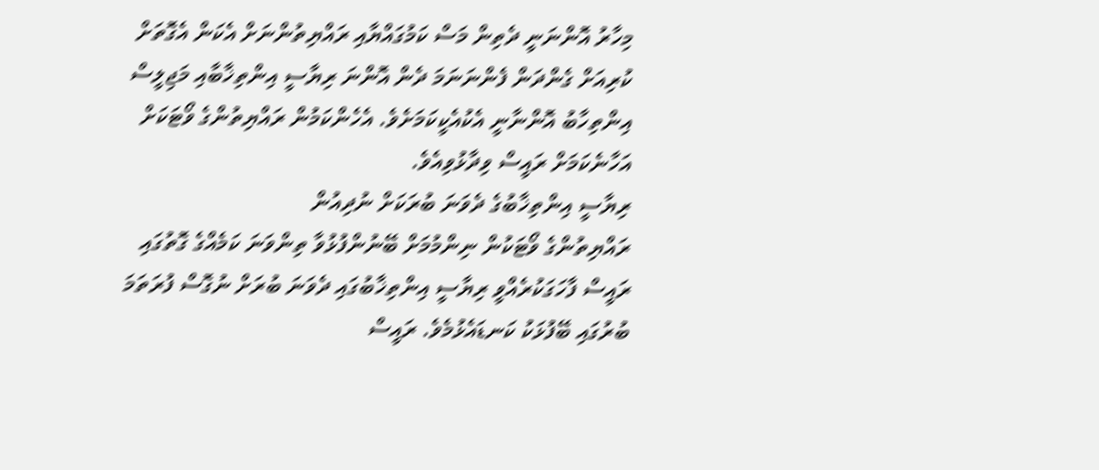މިހާރު އޮންނަނީ ދެތިން މަސް ކަމުގައްޔާއި ރައްޔިތުންނަށް އެކަން އެގޮތަށް ކުރިއަށް ގެންދަން ފެންނަނަމަ ދެން އޮންނަ ރިޔާސީ އިންތިޚާބާއި މަޖިލީސް އިންތިހާބު އޮންނާނީ އެކުއެކީކަމަށެވެ. އެހެންކަމުން ރައްޔިތުންގެ ވޯޓަކަށް އަހާނެކަމަށް ރައީސް ވިދާޅުވިއެވެ.
ރިޔާސީ އިންތިޚާބުގެ ދެވަނަ ބުރަކަށް ނުދިއުން
ރައްޔިތުންގެ ވޯޓަކުން ނިންމުމަށް ބޭނުންފުޅުވާ ތިންވަނަ ކަމެއްގެ ގޮތުގައި ރައީސް ފާހަގަކުރެއްވީ ރިޔާސީ އިންތިޚާބުގައި ދެވަނަ ބުރަށް ނުގޮސް ފުރަތަމަ ބުރުގައި ބޭފުޅަކު ކަނޑައެޅުމެވެ. ރައީސް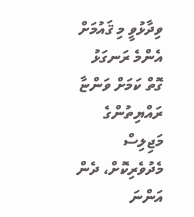ވިދާޅުވީ މި ޤައުމަށް އެންމެ ރަނގަޅު ގޮތް ކަމަށް ވަންޏާ ރައްޔިތުންގެ މަޖިލިސް މެދުވެރިކޮށް، ދެން އަންނަ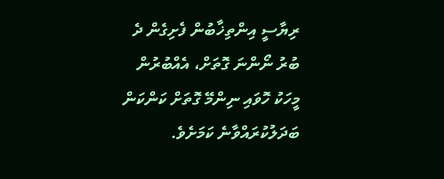ރިޔާސީ އިންތިޚާބުން ފެށިގެން ދެ ބުރު ނޯންނަ ގޮތަށް، އެއްބުރުން މީހަކު ހޮވައި ނިންމޭ ގޮތަށް ކަންކަން ބަދަލުކުރައްވާނެ ކަމަށެވެ.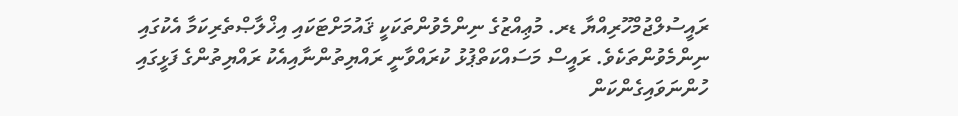ރައީސުލްޖުމްހޫރިއްޔާ ޑރ. މުޢިއްޒުގެ ނިންމެވުންތަކަކީ ޤައުމަށްޓަކައި އިޚްލާޞްތެރިކަމާ އެކުގައި ނިންމެވުންތަކެވެ. ރައީސް މަސައްކަތްޕުޅު ކުރައްވާނީ ރައްޔިތުންނާއިއެކު ރައްޔިތުންގެ ފަޅީގައި ހުންނަވައިގެންކަން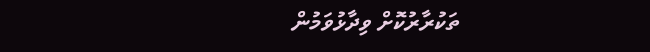ތަކުރާރުކޮށް ވިދާޅުވަމުން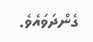ގެންދަވައެވެ.